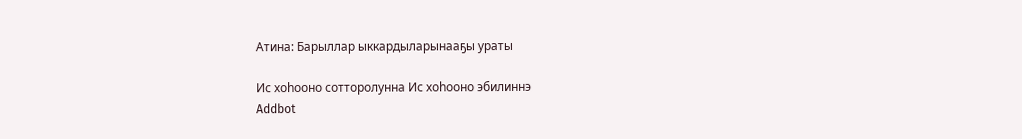Атина: Барыллар ыккардыларынааҕы ураты

Ис хоһооно сотторолунна Ис хоһооно эбилиннэ
Addbot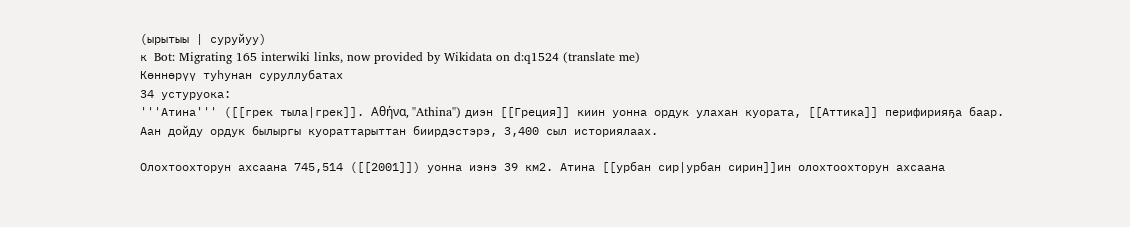(ырытыы | суруйуу)
к Bot: Migrating 165 interwiki links, now provided by Wikidata on d:q1524 (translate me)
Көннөрүү туһунан суруллубатах
34 устуруока:
'''Атина''' ([[грек тыла|грек]]. Αθήνα, ''Athina'') диэн [[Греция]] киин уонна ордук улахан куората, [[Аттика]] перифирияҕа баар. Аан дойду ордук былыргы куораттарыттан биирдэстэрэ, 3,400 сыл историялаах.

Олохтоохторун ахсаана 745,514 ([[2001]]) уонна иэнэ 39 км2. Атина [[урбан сир|урбан сирин]]ин олохтоохторун ахсаана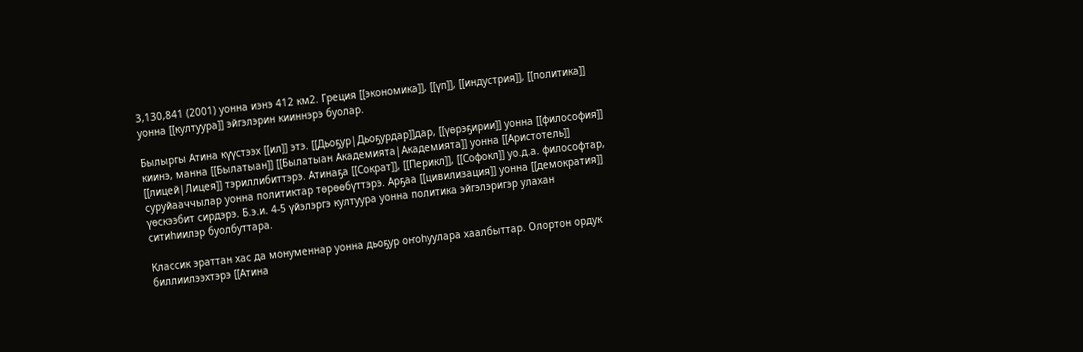3,130,841 (2001) уонна иэнэ 412 км2. Греция [[экономика]], [[үп]], [[индустрия]], [[политика]] уонна [[култуура]] эйгэлэрин кииннэрэ буолар.

Былыргы Атина күүстээх [[ил]] этэ. [[Дьоҕур|Дьоҕурдар]]дар, [[үөрэҕирии]] уонна [[философия]] киинэ, манна [[Былатыан]] [[Былатыан Академията|Академията]] уонна [[Аристотель]] [[лицей|Лицея]] тэриллибиттэрэ. Атинаҕа [[Сократ]], [[Перикл]], [[Софокл]] уо.д.а. философтар, суруйааччылар уонна политиктар төрөөбүттэрэ. Арҕаа [[цивилизация]] уонна [[демократия]] үөскээбит сирдэрэ. Б.э.и. 4-5 үйэлэргэ култуура уонна политика эйгэлэригэр улахан ситиhиилэр буолбуттара.

Классик эраттан хас да монуменнар уонна дьоҕур оҥоhуулара хаалбыттар. Олортон ордук биллиилээхтэрэ [[Атина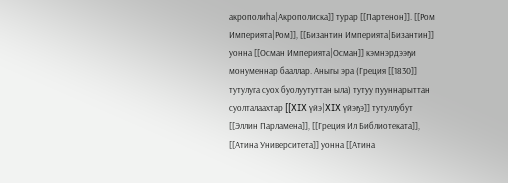акрополиhа|Акрополиска]] турар [[Партенон]]. [[Ром Империята|Ром]], [[Бизантин Империята|Бизантин]] уонна [[Осман Империята|Осман]] кэмнэрдээҕи монуменнар бааллар. Аныгы эра (Греция [[1830]] тутулуга суох буолуутуттан ыла) тутуу пууннарыттан суолталаахтар [[XIX үйэ|XIX үйэҕэ]] тутуллубут [[Эллин Парламена]], [[Греция Ил Библиотеката]], [[Атина Университета]] уонна [[Атина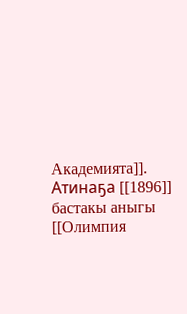Академията]]. Атинаҕа [[1896]] бастакы аныгы [[Олимпия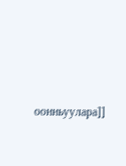оонньуулара]]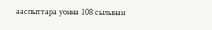ааспыттара уонна 108 сылынан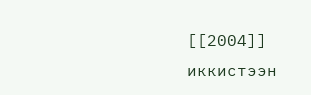[[2004]] иккистээн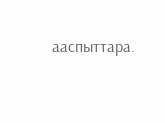ааспыттара.